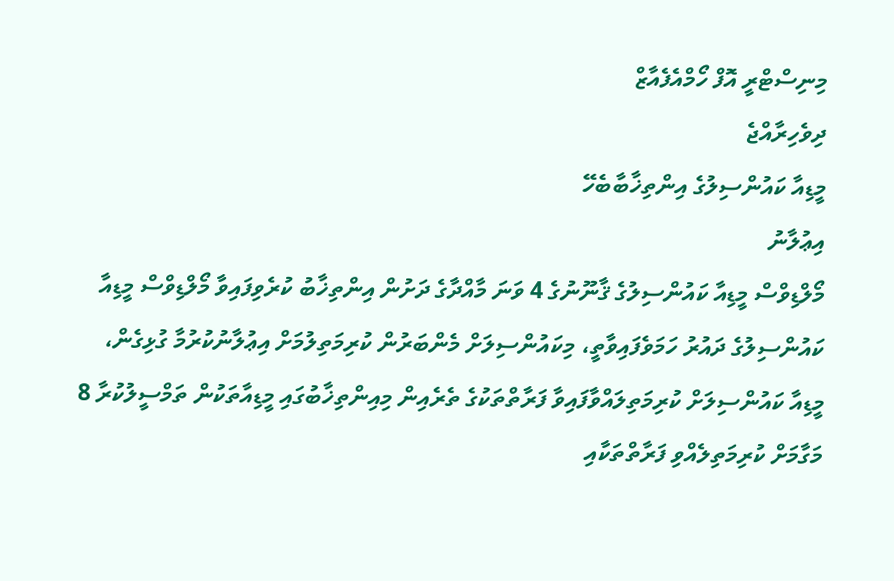މިނިސްޓްރީ އޮފް ހޯމްއެފެއާޒް
ދިވެހިރާއްޖެ
މީޑިއާ ކައުންސިލުގެ އިންތިޚާބާބެހޭ
އިޢުލާނު
މޯލްޑިވްސް މީޑިއާ ކައުންސިލުގެ ޤާނޫނުގެ 4 ވަނަ މާއްދާގެ ދަށުން އިންތިޚާބު ކުރެވިފައިވާ މޯލްޑިވްސް މީޑިއާ ކައުންސިލުގެ ދައުރު ހަމަވެފައިވާތީ، މިކައުންސިލަށް މެންބަރުން ކުރިމަތިލުމަށް އިޢުލާނުކުރުމާ ގުޅިގެން، މީޑިއާ ކައުންސިލަށް ކުރިމަތިލައްވާފައިވާ ފަރާތްތަކުގެ ތެރެއިން މިއިންތިޚާބުގައި މީޑިއާތަކުން ތަމްސީލުކުރާ 8 މަގާމަށް ކުރިމަތިލެއްވި ފަރާތްތަކާއި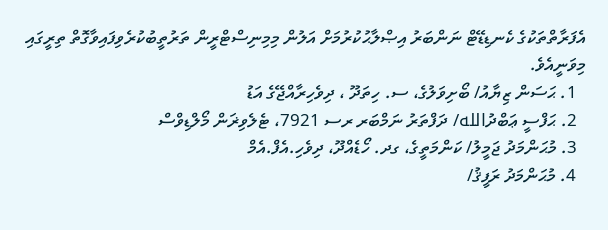އެފަރާތްތަކުގެ ކެނޑިޑޭޓް ނަންބަރު އިޞްލާޙުކުރުމަށް އަލުން މިމިނިސްޓްރީން ތަރުތީބުކުރެވިފައިވާގޮތް ތިރީގައި މިވަނީއެވެ.
  1. ޙަސަން ޒިޔާއު/ ބޯށިވަލުގެ، ސ. ހިތަދޫ ، ދިވެހިރާއްޖޭގެ އަޑު
  2. ޙަފްސީ ޢަބްދުالله/ ދަފްތަރު ނަމްބަރ ރސ 7921، ޓެލެވިޜަން މޯލްޑިވްސް
  3. މުޙަންމަދު ޖަމީލު/ ކަންމަތީގެ، ގދ. ހޯޑެއްދޫ، ދިވެހި.އެފް.އެމް
  4. މުޙަންމަދު ރަފީޤު/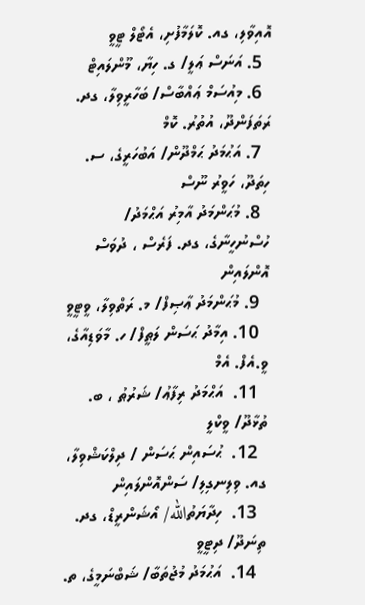އޮއިވާލި، ގއ. ކޮލަމާފުށި، އެޓޯލް ޓީވީ
  5. އަނަސް ޢަލީ/ ގ. ހިޔާ، މޫންލައިޓް
  6. މިއުސަމް ޢައްބާސް/ ބަހާރީވިލާ، ގދ. ރަތަފަންދޫ، އުތުރު. ކޮމް
  7. އަޙުމަދު ޙަމްދޫން/ އަބުހަރީގެ، ސ. ހިތަދޫ، ހަވީރު ނޫސް
  8. މުޙަންމަދު އާމިރު އަޙްމަދު/ ހުސްނުހީނާގެ، ގދ. ފަރެސް ، ދުވަސް އޮންލައިން
  9. މުޙަންމަދު ޢާޞިފް/ މ. ރަތްވިލާ، ވީޓީވީ
  10. އިމާދު ޙަސަން ލަޠީފް/ ހ. މާވަޑިއާގެ، ވީ.އެފް. އެމް
  11.  އަޙްމަދު ރިފާޢު/ ޝަރުޠު ، ބ. ތުޅާދޫ/ ވީކްލީ
  12.  ޙުސައިން ޙަސަން / ދިލްކަޝްވިލާ، ގއ. ވިލިނގިލި/ ސަންއޮންލައިން
  13.  ހިދާޔަތުالله/ އޯޝަންރީޑް، ގދ. ތިނަދޫ/ ދިޓީވީ
  14.  އަޙުމަދު މުޖުތަބާ/ ޝަބްނަމީގެ، ތ.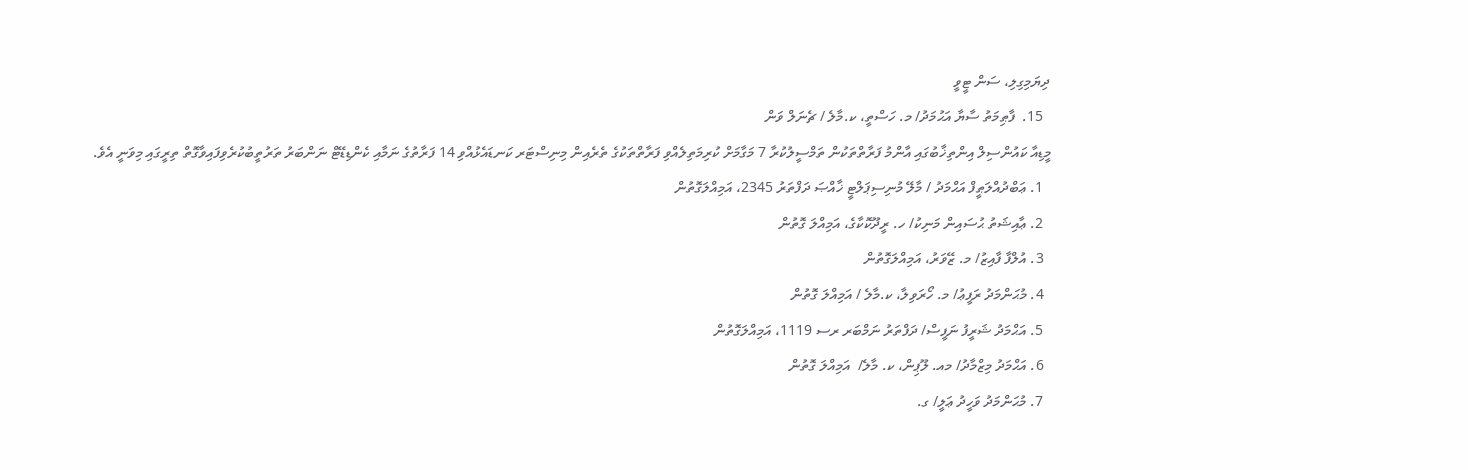ދިޔަމިގިލި، ސަން ޓީވީ
  15.  ފާޠިމަތު ސާޔާ އަޙުމަދު/ މ. ހަސްތީ، ކ.މާލެ / ޗެނަލް ވަން
މީޑިއާ ކައުންސިލް އިންތިޚާބުގައި އާންމު ފަރާތްތަކުން ތަމްސީލުކުރާ 7 މަގާމަށް ކުރިމަތިލެއްވި ފަރާތްތަކުގެ ތެރެއިން މިނިސްޓަރ ކަނޑައެޅުއްވި 14 ފަރާތުގެ ނަމާއި ކެންޑިޑޭޓް ނަންބަރު ތަރުތީބުކުރެވިފައިވާގޮތް ތިރީގައި މިވަނީ އެވެ.
  1. ޢަބްދުއްލަޠީފް އަޙްމަދު / މާލޭ މުނިސިޕަލްޓީ ޚާއްޞަ ދަފްތަރު 2345، އަމިއްލަގޮތުން
  2. ޢާއިޝަތު ޙުސައިން މަނިކު/ ހ. ރީދޫކޮކާގެ، އަމިއްލަ ގޮތުން
  3. އުލްފާ ފާއިޒު/ މ. ޒޭވަރު، އަމިއްލަގޮތުން
  4. މުޙަންމަދު ރަފީޢު/ މ. ހޯރަވިލާ، ކ.މާލެ / އަމިއްލަ ގޮތުން
  5. އަޙްމަދު ޝަރީފު ނަފީސް/ ދަފްތަރު ނަމްބަރ ރސ 1119، އަމިއްލަގޮތުން
  6. އަޙްމަދު މިޒްމާދު/ މއ. ލޫޕިން، ކ. މާލެ/  އަމިއްލަ ގޮތުން
  7. މުޙަންމަދު ވަހީދު ޢަލީ/ ގ.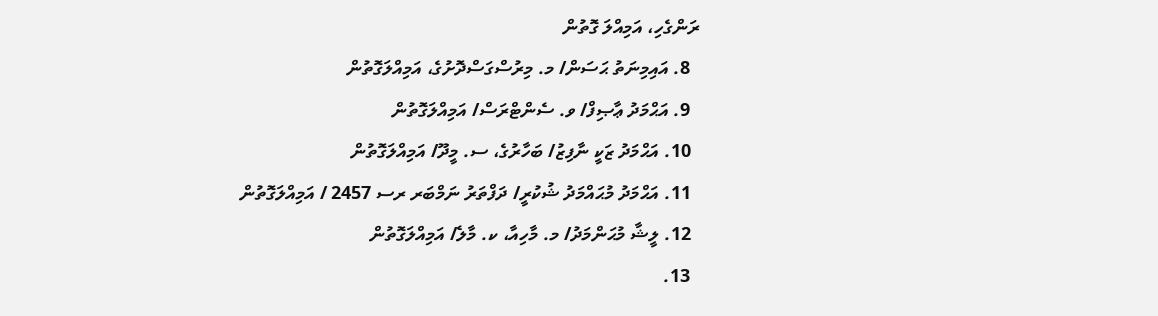ރަންގެހި، އަމިއްލަ ގޮތުން
  8. އައިމިނަތު ޙަސަން/ މ. މިރުސްގަސްދޮށުގެ، އަމިއްލަގޮތުން
  9. އަޙްމަދު ޢާޞިފް/ ވ. ސެންޓްރަސް/ އަމިއްލަގޮތުން
  10. އަޙްމަދު ޒަކީ ނާފިޒު/ ބަހާރުގެ، ސ. މީދޫ/ އަމިއްލަގޮތުން
  11. އަޙްމަދު މުޙައްމަދު ޝުކުރީ/ ދަފްތަރު ނަމްބަރ ރސ 2457 / އަމިއްލަގޮތުން
  12. ލީޝާ މުޙަންމަދު/ މ. މާހިއާ، ކ. މާލެ/ އަމިއްލަގޮތުން
  13.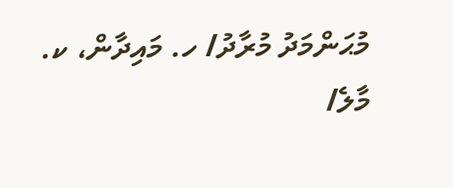މުޙަންމަދު މުރާދު/ ހ. މައިދާން، ކ. މާލެ/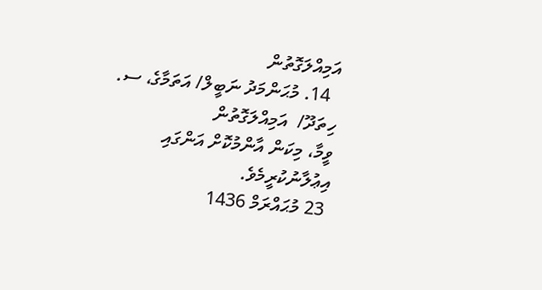އަމިއްލަގޮތުން
  14. މުޙަންމަދު ނަބީލް/ އަތަމާގެ، ސ. ހިތަދޫ/  އަމިއްލަގޮތުން
ވީމާ، މިކަން އާންމުކޮށް އަންގައި އިޢުލާނުކުރީމެވެ.
 23 މުޙައްރަމް 1436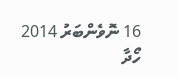16 ނޮވެންބަރު 2014
ހޯދާ